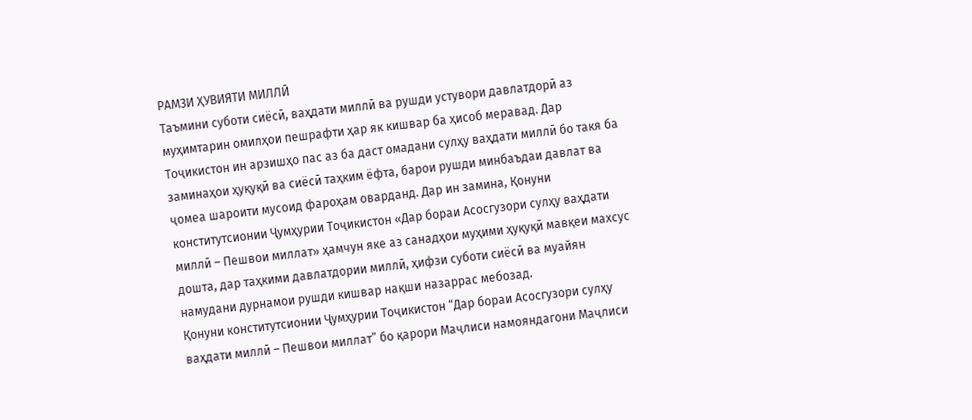РАМЗИ ҲУВИЯТИ МИЛЛӢ
Таъмини суботи сиёсӣ, ваҳдати миллӣ ва рушди устувори давлатдорӣ аз муҳимтарин омилҳои пешрафти ҳар як кишвар ба ҳисоб меравад. Дар Тоҷикистон ин арзишҳо пас аз ба даст омадани сулҳу ваҳдати миллӣ бо такя ба заминаҳои ҳуқуқӣ ва сиёсӣ таҳким ёфта, барои рушди минбаъдаи давлат ва ҷомеа шароити мусоид фароҳам оварданд. Дар ин замина, Қонуни конститутсионии Ҷумҳурии Тоҷикистон «Дар бораи Асосгузори сулҳу ваҳдати миллӣ – Пешвои миллат» ҳамчун яке аз санадҳои муҳими ҳуқуқӣ мавқеи махсус дошта, дар таҳкими давлатдории миллӣ, ҳифзи суботи сиёсӣ ва муайян намудани дурнамои рушди кишвар нақши назаррас мебозад.
Қонуни конститутсионии Ҷумҳурии Тоҷикистон “Дар бораи Асосгузори сулҳу ваҳдати миллӣ – Пешвои миллат” бо қарори Маҷлиси намояндагони Маҷлиси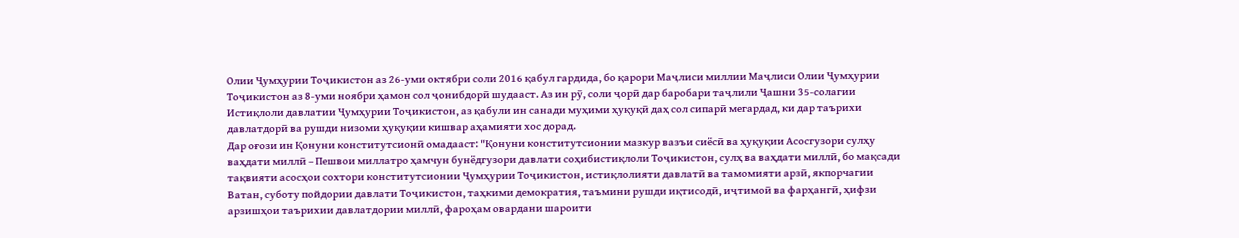Олии Ҷумҳурии Тоҷикистон аз 26-уми октябри соли 2016 қабул гардида, бо қарори Маҷлиси миллии Маҷлиси Олии Ҷумҳурии Тоҷикистон аз 8-уми ноябри ҳамон сол ҷонибдорӣ шудааст. Аз ин рӯ, соли ҷорӣ дар баробари таҷлили Ҷашни 35-солагии Истиқлоли давлатии Ҷумҳурии Тоҷикистон, аз қабули ин санади муҳими ҳуқуқӣ даҳ сол сипарӣ мегардад, ки дар таърихи давлатдорӣ ва рушди низоми ҳуқуқии кишвар аҳамияти хос дорад.
Дар оғози ин Қонуни конститутсионӣ омадааст: "Қонуни конститутсионии мазкур вазъи сиёсӣ ва ҳуқуқии Асосгузори сулҳу ваҳдати миллӣ – Пешвои миллатро ҳамчун бунёдгузори давлати соҳибистиқлоли Тоҷикистон, сулҳ ва ваҳдати миллӣ, бо мақсади тақвияти асосҳои сохтори конститутсионии Ҷумҳурии Тоҷикистон, истиқлолияти давлатӣ ва тамомияти арзӣ, якпорчагии Ватан, суботу пойдории давлати Тоҷикистон, таҳкими демократия, таъмини рушди иқтисодӣ, иҷтимоӣ ва фарҳангӣ, ҳифзи арзишҳои таърихии давлатдории миллӣ, фароҳам овардани шароити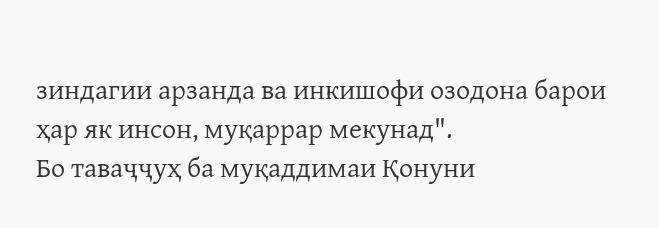зиндагии арзанда ва инкишофи озодона барои ҳар як инсон, муқаррар мекунад".
Бо таваҷҷуҳ ба муқаддимаи Қонуни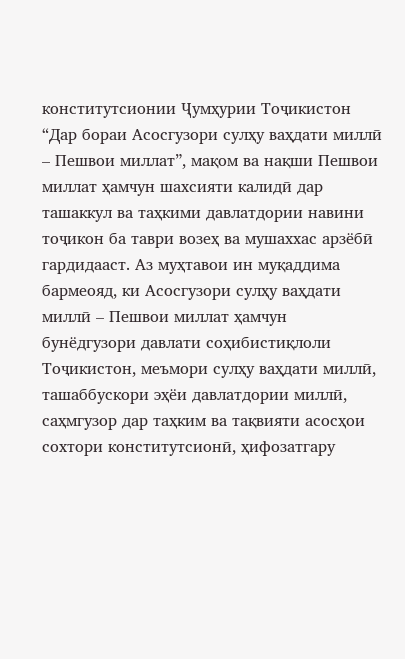конститутсионии Ҷумҳурии Тоҷикистон “Дар бораи Асосгузори сулҳу ваҳдати миллӣ – Пешвои миллат”, мақом ва нақши Пешвои миллат ҳамчун шахсияти калидӣ дар ташаккул ва таҳкими давлатдории навини тоҷикон ба таври возеҳ ва мушаххас арзёбӣ гардидааст. Аз муҳтавои ин муқаддима бармеояд, ки Асосгузори сулҳу ваҳдати миллӣ – Пешвои миллат ҳамчун бунёдгузори давлати соҳибистиқлоли Тоҷикистон, меъмори сулҳу ваҳдати миллӣ, ташаббускори эҳёи давлатдории миллӣ, саҳмгузор дар таҳким ва тақвияти асосҳои сохтори конститутсионӣ, ҳифозатгару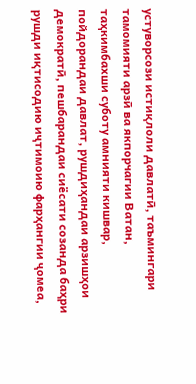устуворсози истиқлоли давлатӣ, таъмингари тамомияти арзӣ ва якпорчагии Ватан, таҳкимбахши суботу амнияти кишвар, пойдорандаи давлат, рушдиҳандаи арзишҳои демократӣ, пешбарандаи сиёсати созанда баҳри рушди иқтисодию иҷтимоию фарҳангии ҷомеа,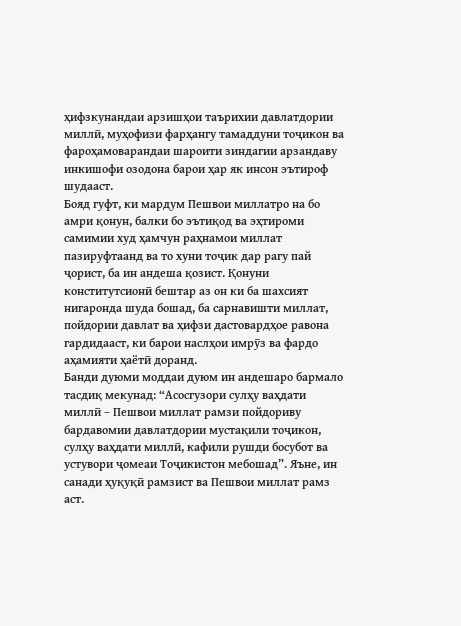ҳифзкунандаи арзишҳои таърихии давлатдории миллӣ, муҳофизи фарҳангу тамаддуни тоҷикон ва фароҳамоварандаи шароити зиндагии арзандаву инкишофи озодона барои ҳар як инсон эътироф шудааст.
Бояд гуфт, ки мардум Пешвои миллатро на бо амри қонун, балки бо эътиқод ва эҳтироми самимии худ ҳамчун раҳнамои миллат пазируфтаанд ва то хуни тоҷик дар рагу пай ҷорист, ба ин андеша қозист. Қонуни конститутсионӣ бештар аз он ки ба шахсият нигаронда шуда бошад, ба сарнавишти миллат, пойдории давлат ва ҳифзи дастовардҳое равона гардидааст, ки барои наслҳои имрӯз ва фардо аҳамияти ҳаётӣ доранд.
Банди дуюми моддаи дуюм ин андешаро бармало тасдиқ мекунад: “Асосгузори сулҳу ваҳдати миллӣ – Пешвои миллат рамзи пойдориву бардавомии давлатдории мустақили тоҷикон, сулҳу ваҳдати миллӣ, кафили рушди босубот ва устувори ҷомеаи Тоҷикистон мебошад”. Яъне, ин санади ҳуқуқӣ рамзист ва Пешвои миллат рамз аст.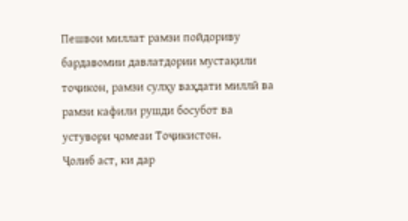Пешвои миллат рамзи пойдориву бардавомии давлатдории мустақили тоҷикон, рамзи сулҳу ваҳдати миллӣ ва рамзи кафили рушди босубот ва устувори ҷомеаи Тоҷикистон.
Ҷолиб аст, ки дар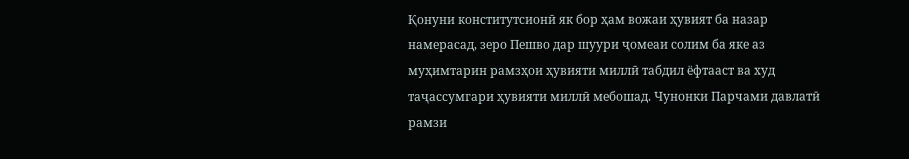Қонуни конститутсионӣ як бор ҳам вожаи ҳувият ба назар намерасад, зеро Пешво дар шуури ҷомеаи солим ба яке аз муҳимтарин рамзҳои ҳувияти миллӣ табдил ёфтааст ва худ таҷассумгари ҳувияти миллӣ мебошад. Чунонки Парчами давлатӣ рамзи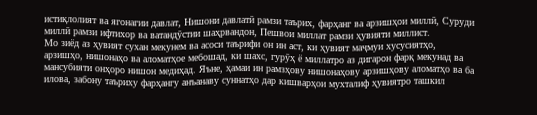истиқлолият ва ягонагии давлат, Нишони давлатӣ рамзи таърих, фарҳанг ва арзишҳои миллӣ, Суруди миллӣ рамзи ифтихор ва ватандӯстии шаҳрвандон, Пешвои миллат рамзи ҳувияти миллист.
Мо зиёд аз ҳувият сухан мекунем ва асоси таърифи он ин аст, ки ҳувият маҷмуи хусусиятҳо, арзишҳо, нишонаҳо ва аломатҳое мебошад, ки шахс, гурӯҳ ё миллатро аз дигарон фарқ мекунад ва мансубияти онҳоро нишон медиҳад. Яъне, ҳамаи ин рамзҳову нишонаҳову арзишҳову аломатҳо ва ба илова, забону таъриху фарҳангу анъанаву суннатҳо дар кишварҳои мухталиф ҳувиятро ташкил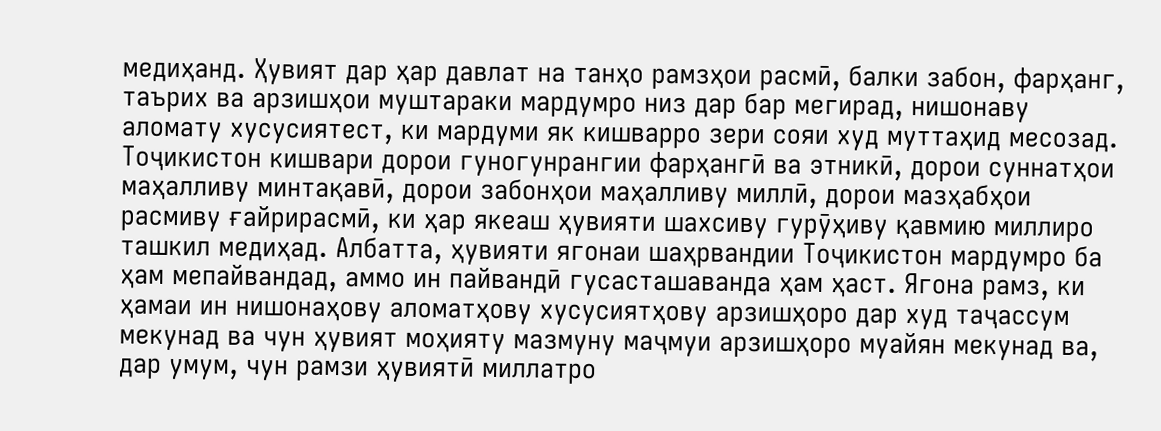медиҳанд. Ҳувият дар ҳар давлат на танҳо рамзҳои расмӣ, балки забон, фарҳанг, таърих ва арзишҳои муштараки мардумро низ дар бар мегирад, нишонаву аломату хусусиятест, ки мардуми як кишварро зери сояи худ муттаҳид месозад.
Тоҷикистон кишвари дорои гуногунрангии фарҳангӣ ва этникӣ, дорои суннатҳои маҳалливу минтақавӣ, дорои забонҳои маҳалливу миллӣ, дорои мазҳабҳои расмиву ғайрирасмӣ, ки ҳар якеаш ҳувияти шахсиву гурӯҳиву қавмию миллиро ташкил медиҳад. Албатта, ҳувияти ягонаи шаҳрвандии Тоҷикистон мардумро ба ҳам мепайвандад, аммо ин пайвандӣ гусасташаванда ҳам ҳаст. Ягона рамз, ки ҳамаи ин нишонаҳову аломатҳову хусусиятҳову арзишҳоро дар худ таҷассум мекунад ва чун ҳувият моҳияту мазмуну маҷмуи арзишҳоро муайян мекунад ва, дар умум, чун рамзи ҳувиятӣ миллатро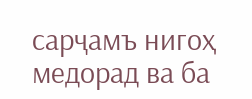сарҷамъ нигоҳ медорад ва ба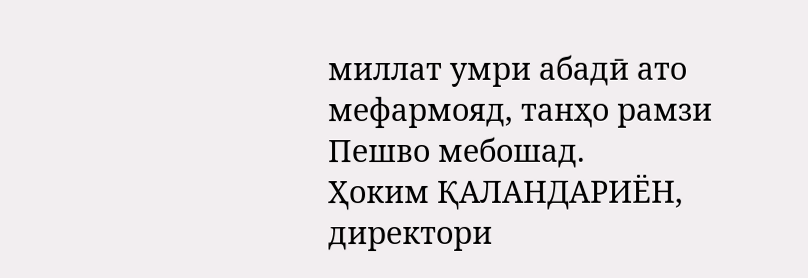миллат умри абадӣ ато мефармояд, танҳо рамзи Пешво мебошад.
Ҳоким ҚАЛАНДАРИЁН, директори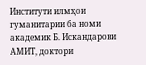Институти илмҳои гуманитарии ба номи академик Б. Искандарови АМИТ, доктори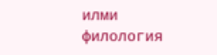илми филология